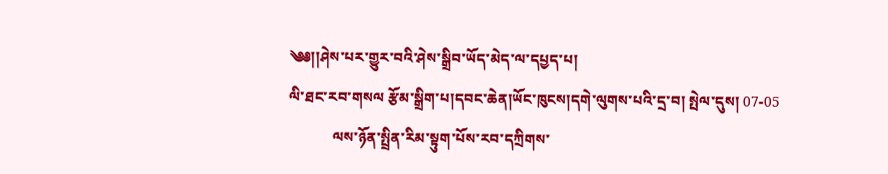༄༅།།ཤེས་པར་གྱུར་བའི་ཤེས་སྒྲིབ་ཡོད་མེད་ལ་དཔྱད་པ།
ལི་ཐང་རབ་གསལ རྩོམ་སྒྲིག་པ།དབང་ཆེན།ཡོང་ཁུངས།དགེ་ལུགས་པའི་དྲ་བ། སྤེལ་དུས། 07-05
            ལས་ཉོན་སྤྲིན་རིམ་སྟུག་པོས་རབ་དཀྲིགས་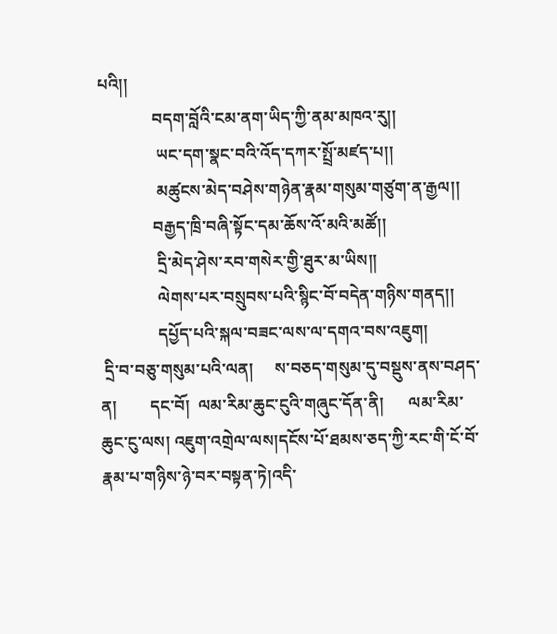པའི།།
             བདག་བློའི་ངམ་ནག་ཡིད་ཀྱི་ནམ་མཁའ་རུ།།
              ཡང་དག་སྣང་བའི་འོད་དཀར་སྤྲོ་མཛད་པ།།
              མཚུངས་མེད་བཤེས་གཉེན་རྣམ་གསུམ་གཙུག་ན་རྒྱལ།།
             བརྒྱད་ཁྲི་བཞི་སྟོང་དམ་ཆོས་འོ་མའི་མཚོ།།
              དྲི་མེད་ཤེས་རབ་གསེར་གྱི་ཐུར་མ་ཡིས།།
              ལེགས་པར་བསྲུབས་པའི་སྙིང་བོ་བདེན་གཉིས་གནད།།
              དཔྱོད་པའི་སྐལ་བཟང་ལས་ལ་དགའ་བས་འཇུག།
 དྲི་བ་བཅུ་གསུམ་པའི་ལན།     ས་བཅད་གསུམ་དུ་བསྡུས་ནས་བཤད་ན།        དང་བོ།  ལམ་རིམ་ཆུང་ངུའི་གཞུང་དོན་ནི།      ལམ་རིམ་ཆུང་ངུ་ལས། འཇུག་འགྲེལ་ལས།དངོས་པོ་ཐམས་ཅད་ཀྱི་རང་གི་ངོ་བོ་རྣམ་པ་གཉིས་ཉེ་བར་བསྟན་ཏེ།འདི་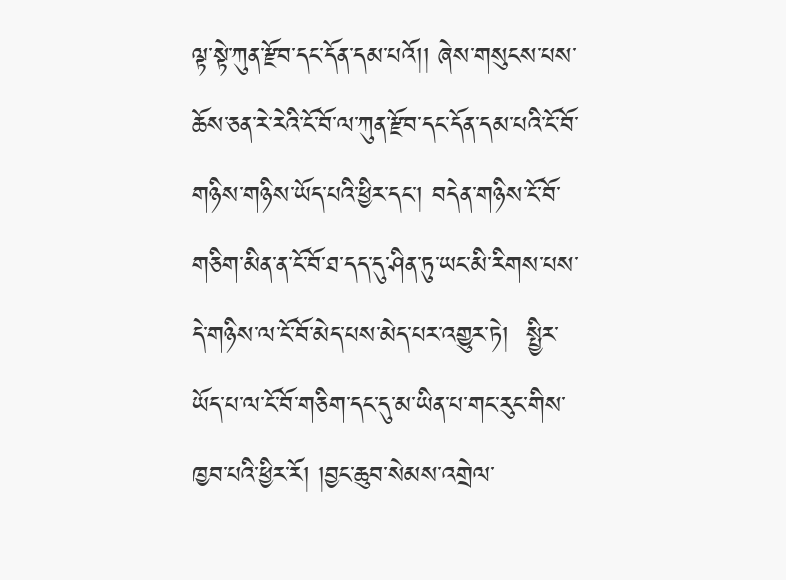ལྟ་སྟེ་ཀུན་རྫོབ་དང་དོན་དམ་པའོ།། ཞེས་གསུངས་པས་ཆོས་ཅན་རེ་རེའི་ངོ་བོ་ལ་ཀུན་རྫོབ་དང་དོན་དམ་པའི་ངོ་བོ་གཉིས་གཉིས་ཡོད་པའི་ཕྱིར་དང་། བདེན་གཉིས་ངོ་བོ་གཅིག་མིན་ན་ངོ་བོ་ཐ་དད་དུ་ཤིན་ཏུ་ཡང་མི་རིགས་པས་དེ་གཉིས་ལ་ངོ་བོ་མེད་པས་མེད་པར་འགྱུར་ཏེ།  སྤྱིར་ཡོད་པ་ལ་ངོ་བོ་གཅིག་དང་དུ་མ་ཡིན་པ་གང་རུང་གིས་ཁྱབ་པའི་ཕྱིར་རོ། །བྱང་ཆུབ་སེམས་འགྲེལ་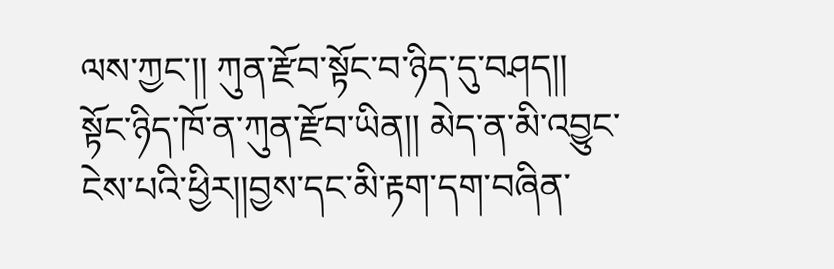ལས་ཀྱང་།། ཀུན་རྫོབ་སྟོང་བ་ཉིད་དུ་བཤད།། སྟོང་ཉིད་ཁོ་ན་ཀུན་རྫོབ་ཡིན།། མེད་ན་མི་འབྱུང་ངེས་པའི་ཕྱིར།།བྱས་དང་མི་རྟག་དག་བཞིན་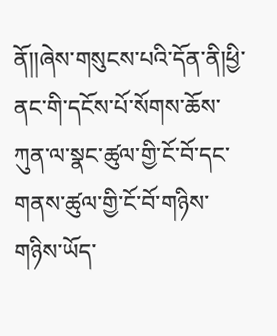ནོ།།ཞེས་གསུངས་པའི་དོན་ནི།ཕྱི་ནང་གི་དངོས་པོ་སོགས་ཆོས་ཀུན་ལ་སྣང་ཚུལ་གྱི་ངོ་བོ་དང་གནས་ཚུལ་གྱི་ངོ་བོ་གཉིས་གཉིས་ཡོད་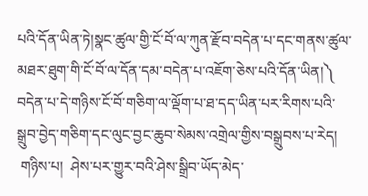པའི་དོན་ཡིན་ཏེ།སྣང་ཚུལ་གྱི་ངོ་བོ་ལ་ཀུན་རྫོབ་བདེན་པ་དང་གནས་ཚུལ་མཐར་ཐུག་གི་ངོ་བོ་ལ་དོན་དམ་བདེན་པ་འཇོག་ཅེས་པའི་དོན་ཡིན།༽    བདེན་པ་དེ་གཉིས་ངོ་བོ་གཅིག་ལ་ལྡོག་པ་ཐ་དད་ཡིན་པར་རིགས་པའི་སྒྲུབ་བྱེད་གཅིག་དང་ལུང་བྱང་ཆུབ་སེམས་འགྲེལ་གྱིས་བསྒྲུབས་པ་རེད།
 གཉིས་པ།  ཤེས་པར་གྱུར་བའི་ཤེས་སྒྲིབ་ཡོད་མེད་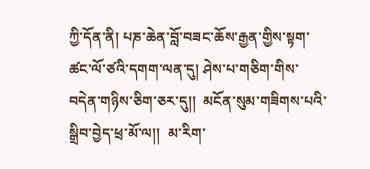ཀྱི་དོན་ནི། པཎ་ཆེན་བློ་བཟང་ཆོས་རྒྱན་གྱིས་སྟག་ཚང་ལོ་ཙའི་དགག་ལན་དུ། ཤེས་པ་གཅིག་གིས་བདེན་གཉིས་ཅིག་ཅར་དུ།།  མངོན་སུམ་གཟིགས་པའི་སྒྲིབ་བྱེད་ཕྲ་མོ་ལ།།  མ་རིག་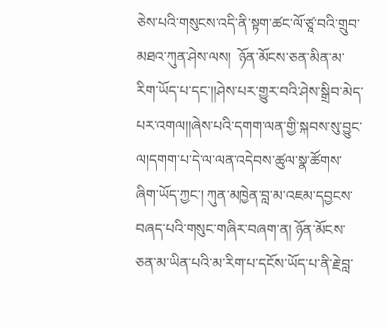ཅེས་པའི་གསུངས་འདི་ནི་སྟག་ཚང་ལོ་ཙཱ་བའི་གྲུབ་མཐའ་ཀུན་ཤེས་ལས།  ཉོན་མོངས་ཅན་མིན་མ་རིག་ཡོད་པ་དང་།།ཤེས་པར་གྱུར་བའི་ཤེས་སྒྲིབ་མེད་པར་འགལ།།ཞེས་པའི་དགག་ལན་གྱི་སྐབས་སུ་བྱུང་ལ།དགག་པ་དེ་ལ་ལན་འདེབས་ཚུལ་སྣ་ཚོགས་ཞིག་ཡོད་ཀྱང་། ཀུན་མཁྱེན་བླ་མ་འཇམ་དབྱངས་བཞད་པའི་གསུང་གཞིར་བཞག་ན། ཉོན་མོངས་ཅན་མ་ཡིན་པའི་མ་རིག་པ་དངོས་ཡོད་པ་ནི་རྗེ་བླ་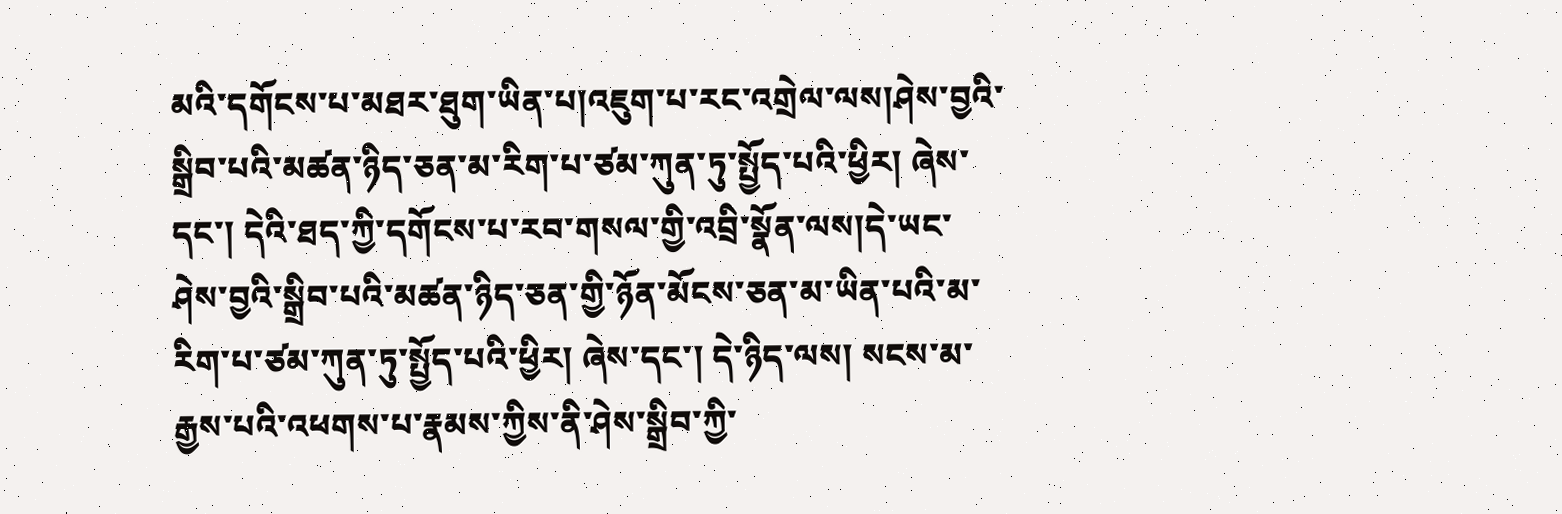མའི་དགོངས་པ་མཐར་ཐུག་ཡིན་པ།འཇུག་པ་རང་འགྲེལ་ལས།ཤེས་བྱའི་སྒྲིབ་པའི་མཚན་ཉིད་ཅན་མ་རིག་པ་ཙམ་ཀུན་ཏུ་སྤྱོད་པའི་ཕྱིར། ཞེས་དང་། དེའི་ཐད་ཀྱི་དགོངས་པ་རབ་གསལ་གྱི་འབྲི་སྣོན་ལས།དེ་ཡང་ཤེས་བྱའི་སྒྲིབ་པའི་མཚན་ཉིད་ཅན་གྱི་ཉོན་མོངས་ཅན་མ་ཡིན་པའི་མ་རིག་པ་ཙམ་ཀུན་ཏུ་སྤྱོད་པའི་ཕྱིར། ཞེས་དང་། དེ་ཉིད་ལས། སངས་མ་རྒྱས་པའི་འཕགས་པ་རྣམས་ཀྱིས་ནི་ཤེས་སྒྲིབ་ཀྱི་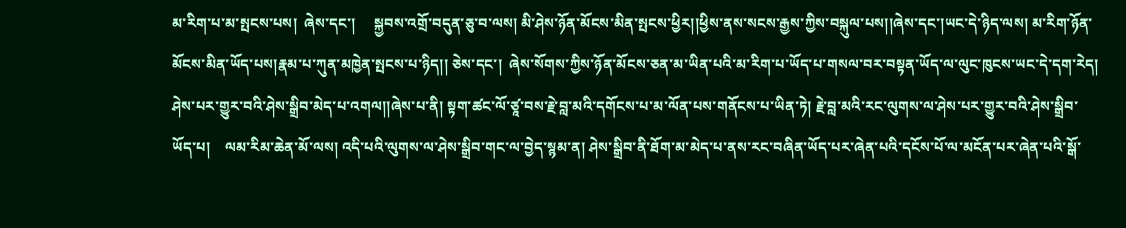མ་རིག་པ་མ་སྤངས་པས།  ཞེས་དང་།     སྐྱབས་འགྲོ་བདུན་ཅུ་བ་ལས། མི་ཤེས་ཉོན་མོངས་མིན་སྤངས་ཕྱིར།།ཕྱིས་ནས་སངས་རྒྱས་ཀྱིས་བསྐུལ་པས།།ཞེས་དང་།ཡང་དེ་ཉིད་ལས། མ་རིག་ཉོན་མོངས་མིན་ཡོད་པས།རྣམ་པ་ཀུན་མཁྱེན་སྤངས་པ་ཉིད།། ཅེས་དང་།  ཞེས་སོགས་ཀྱིས་ཉོན་མོངས་ཅན་མ་ཡིན་པའི་མ་རིག་པ་ཡོད་པ་གསལ་བར་བསྟན་ཡོད་ལ་ལུང་ཁུངས་ཡང་དེ་དག་རེད། ཤེས་པར་གྱུར་བའི་ཤེས་སྒྲིབ་མེད་པ་འགལ།།ཞེས་པ་ནི། སྟག་ཚང་ལོ་ཙཱ་བས་རྗེ་བླ་མའི་དགོངས་པ་མ་ལོན་པས་གནོངས་པ་ཡིན་ཏེ། རྗེ་བླ་མའི་རང་ལུགས་ལ་ཤེས་པར་གྱུར་བའི་ཤེས་སྒྲིབ་ཡོད་པ།    ལམ་རིམ་ཆེན་མོ་ལས། འདི་པའི་ལུགས་ལ་ཤེས་སྒྲིབ་གང་ལ་བྱེད་སྙམ་ན། ཤེས་སྒྲིབ་ནི་ཐོག་མ་མེད་པ་ནས་རང་བཞིན་ཡོད་པར་ཞེན་པའི་དངོས་པོ་ལ་མངོན་པར་ཞེན་པའི་སྒོ་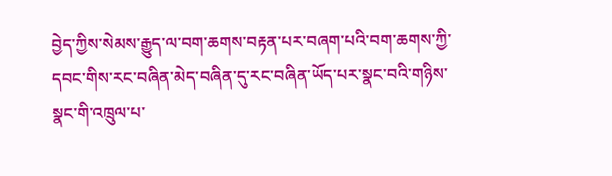བྱེད་ཀྱིས་སེམས་རྒྱུད་ལ་བག་ཆགས་བརྟན་པར་བཞག་པའི་བག་ཆགས་ཀྱི་དབང་གིས་རང་བཞིན་མེད་བཞིན་དུ་རང་བཞིན་ཡོད་པར་སྣང་བའི་གཉིས་སྣང་གི་འཁྲུལ་པ་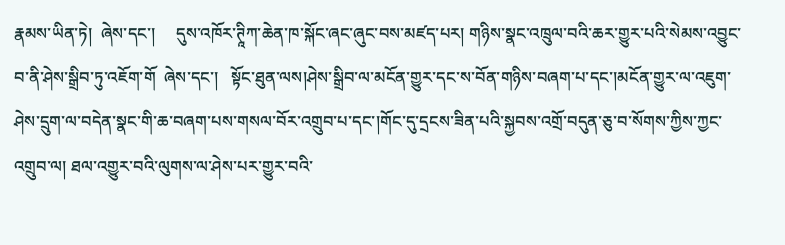རྣམས་ཡིན་ཏེ།  ཞེས་དང་།     དུས་འཁོར་ཊཱིཀ་ཆེན་ཁ་སྐོང་ཞང་ཞུང་བས་མཛད་པར། གཉིས་སྣང་འཁྲུལ་བའི་ཆར་གྱུར་པའི་སེམས་འབྱུང་བ་ནི་ཤེས་སྒྲིབ་ཏུ་འཇོག་གོ  ཞེས་དང་།   སྟོང་ཐུན་ལས།ཤེས་སྒྲིབ་ལ་མངོན་གྱུར་དང་ས་བོན་གཉིས་བཞག་པ་དང་།མངོན་གྱུར་ལ་འཇུག་ཤེས་དྲུག་ལ་བདེན་སྣང་གི་ཆ་བཞག་པས་གསལ་བོར་འགྲུབ་པ་དང་།གོང་དུ་དྲངས་ཟིན་པའི་སྐྱབས་འགྲོ་བདུན་ཅུ་བ་སོགས་ཀྱིས་ཀྱང་འགྲུབ་ལ། ཐལ་འགྱུར་བའི་ལུགས་ལ་ཤེས་པར་གྱུར་བའི་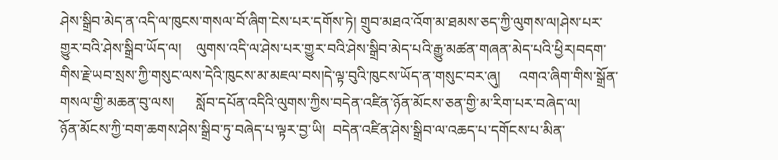ཤེས་སྒྲིབ་མེད་ན་འདི་ལ་ཁུངས་གསལ་བོ་ཞིག་ངེས་པར་དགོས་ཏེ། གྲུབ་མཐའ་འོག་མ་ཐམས་ཅད་ཀྱི་ལུགས་ལ།ཤེས་པར་གྱུར་བའི་ཤེས་སྒྲིབ་ཡོད་ལ།    ལུགས་འདི་ལ་ཤེས་པར་གྱུར་བའི་ཤེས་སྒྲིབ་མེད་པའི་རྒྱུ་མཚན་གཞན་མེད་པའི་ཕྱིར།བདག་གིས་རྗེ་ཡབ་སྲས་ཀྱི་གསུང་ལས་དེའི་ཁུངས་མ་མཇལ་བས།དེ་ལྟ་བུའི་ཁུངས་ཡོད་ན་གསུང་བར་ཞུ།     འགའ་ཞིག་གིས་སྒྲོན་གསལ་གྱི་མཆན་བུ་ལས།      སློབ་དཔོན་འདིའི་ལུགས་ཀྱིས་བདེན་འཛིན་ཉོན་མོངས་ཅན་གྱི་མ་རིག་པར་བཞེད་ལ།       ཉོན་མོངས་ཀྱི་བག་ཆགས་ཤེས་སྒྲིབ་ཏུ་བཞེད་པ་ལྟར་བྱ་ཡི།  བདེན་འཛིན་ཤེས་སྒྲིབ་ལ་འཆད་པ་དགོངས་པ་མིན་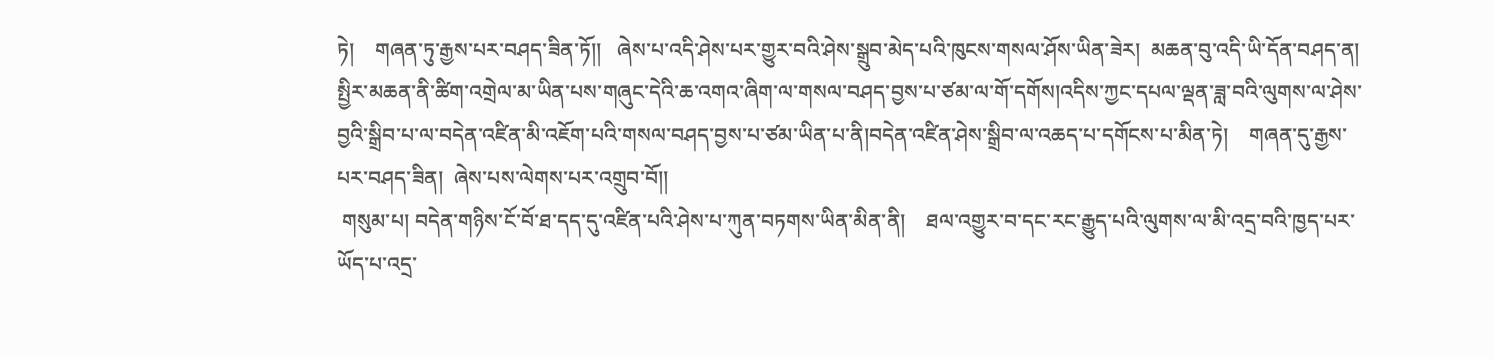ཏེ།    གཞན་ཏུ་རྒྱས་པར་བཤད་ཟིན་ཏོ།།   ཞེས་པ་འདི་ཤེས་པར་གྱུར་བའི་ཤེས་སྒྲུབ་མེད་པའི་ཁུངས་གསལ་ཤོས་ཡིན་ཟེར།  མཆན་བུ་འདི་ཡི་དོན་བཤད་ན།  སྤྱིར་མཆན་ནི་ཚིག་འགྲེལ་མ་ཡིན་པས་གཞུང་དེའི་ཆ་འགའ་ཞིག་ལ་གསལ་བཤད་བྱས་པ་ཙམ་ལ་གོ་དགོས།འདིས་ཀྱང་དཔལ་ལྡན་ཟླ་བའི་ལུགས་ལ་ཤེས་བྱའི་སྒྲིབ་པ་ལ་བདེན་འཛིན་མི་འཇོག་པའི་གསལ་བཤད་བྱས་པ་ཙམ་ཡིན་པ་ནི།བདེན་འཛིན་ཤེས་སྒྲིབ་ལ་འཆད་པ་དགོངས་པ་མིན་ཏེ།    གཞན་དུ་རྒྱས་པར་བཤད་ཟིན།  ཞེས་པས་ལེགས་པར་འགྲུབ་བོ།།
 གསུམ་པ། བདེན་གཉིས་ངོ་བོ་ཐ་དད་དུ་འཛིན་པའི་ཤེས་པ་ཀུན་བཏགས་ཡིན་མིན་ནི།    ཐལ་འགྱུར་བ་དང་རང་རྒྱུད་པའི་ལུགས་ལ་མི་འདྲ་བའི་ཁྱད་པར་ཡོད་པ་འདྲ་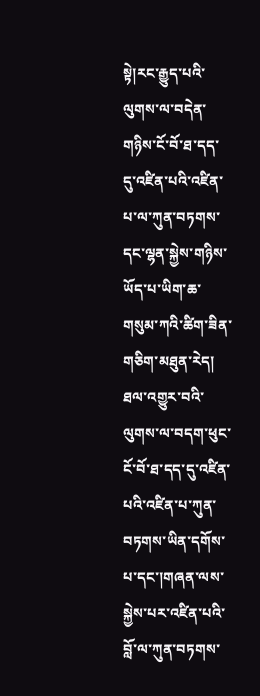སྟེ།རང་རྒྱུད་པའི་ལུགས་ལ་བདེན་གཉིས་ངོ་བོ་ཐ་དད་དུ་འཛིན་པའི་འཛིན་པ་ལ་ཀུན་བཏགས་དང་ལྷན་སྐྱེས་གཉིས་ཡོད་པ་ཡིག་ཆ་གསུམ་ཀའི་ཚིག་ཟིན་གཅིག་མཐུན་རེད།    ཐལ་འགྱུར་བའི་ལུགས་ལ་བདག་ཕུང་ངོ་བོ་ཐ་དད་དུ་འཛིན་པའི་འཛིན་པ་ཀུན་བཏགས་ཡིན་དགོས་པ་དང་།གཞན་ལས་སྐྱེས་པར་འཛིན་པའི་བློ་ལ་ཀུན་བཏགས་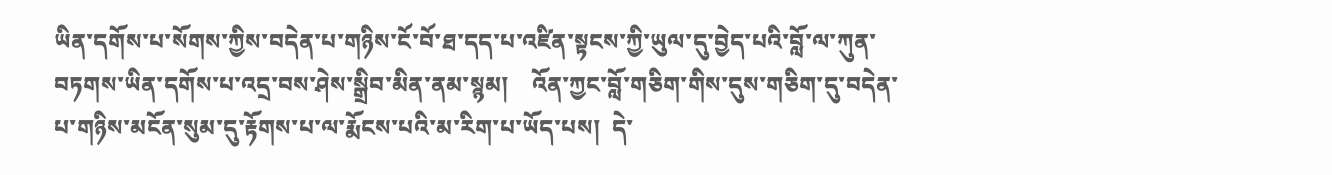ཡིན་དགོས་པ་སོགས་ཀྱིས་བདེན་པ་གཉིས་ངོ་བོ་ཐ་དད་པ་འཛིན་སྟངས་ཀྱི་ཡུལ་དུ་བྱེད་པའི་བློ་ལ་ཀུན་བཏགས་ཡིན་དགོས་པ་འདྲ་བས་ཤེས་སྒྲིབ་མིན་ནམ་སྙམ།    འོན་ཀྱང་བློ་གཅིག་གིས་དུས་གཅིག་དུ་བདེན་པ་གཉིས་མངོན་སུམ་དུ་རྟོགས་པ་ལ་རྨོངས་པའི་མ་རིག་པ་ཡོད་པས།  དེ་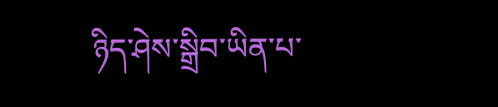ཉིད་ཤེས་སྒྲིབ་ཡིན་པ་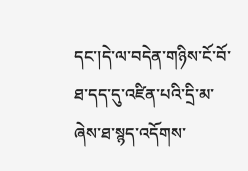དང་།དེ་ལ་བདེན་གཉིས་ངོ་བོ་ཐ་དད་དུ་འཛིན་པའི་དྲི་མ་ཞེས་ཐ་སྙད་འདོགས་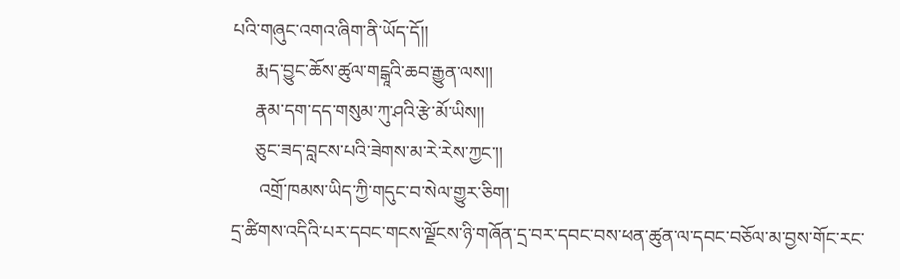པའི་གཞུང་འགའ་ཞིག་ནི་ཡོད་དོ།།
     རྨད་བྱུང་ཆོས་ཚུལ་གངྒཱའི་ཆབ་རྒྱུན་ལས།།
     རྣམ་དག་དད་གསུམ་ཀུ་ཤའི་རྩེ་མོ་ཡིས།།
     ཅུང་ཟད་བླངས་པའི་ཟེགས་མ་རེ་རེས་ཀྱང་།།
      འགྲོ་ཁམས་ཡིད་ཀྱི་གདུང་བ་སེལ་གྱུར་ཅིག།
དྲ་ཚིགས་འདིའི་པར་དབང་གངས་ལྗོངས་ཉི་གཞོན་དྲ་བར་དབང་བས་ཕན་ཚུན་ལ་དབང་བཅོལ་མ་བྱས་གོང་རང་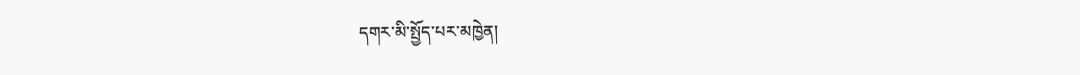དགར་མི་སྤྱོད་པར་མཁྱེན།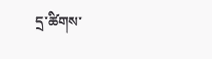དྲ་ཚིགས་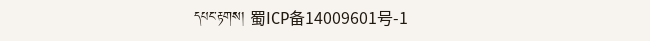དཔང་རྟགས། 蜀ICP备14009601号-1